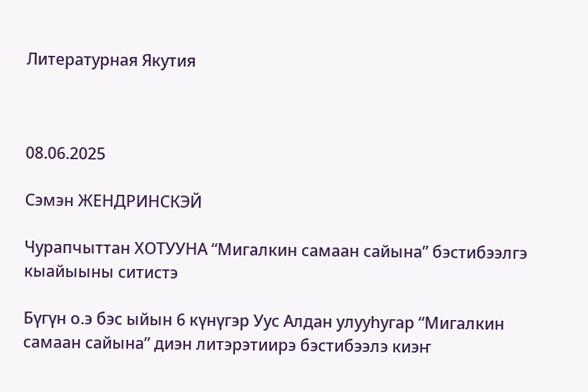Литературная Якутия



08.06.2025

Сэмэн ЖЕНДРИНСКЭЙ

Чурапчыттан ХОТУУНА “Мигалкин самаан сайына” бэстибээлгэ кыайыыны ситистэ

Бүгүн о.э бэс ыйын 6 күнүгэр Уус Алдан улууһугар “Мигалкин самаан сайына” диэн литэрэтиирэ бэстибээлэ киэҥ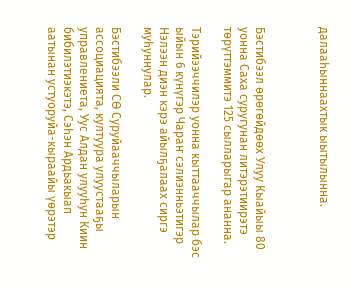далааһыннаахтык ыытылынна.



Бэстибээл өрөгөйдөөх Улуу Кыайыы 80 уонна Саха суругунан литэрэтиирэтэ төрүттэммитэ 125 сылларыгар ананна.

Тэрийээччилэр уонна кыттааччылар бэс ыйын 6 күнүгэр Чараҥ сэлиэнньэтигэр Нэлээн диэн кэрэ айылҕалаах сиргэ муһуннулар.

Бэстибээли СӨ Суруйааччыларын ассоциацията, култуура улуустааҕы управлениета, Уус Алдан улууһун Киин бибилэтиэкэтэ, Сэһэн Ардьакыап аатынан устуоруйа-кыраайы үөрэтэр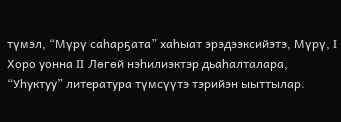түмэл, “Мүрү саһарҕата” хаһыат эрэдээксийэтэ, Мүрү, I Хоро уонна II Лөгөй нэһилиэктэр дьаһалталара, “Уһуктуу” литература түмсүүтэ тэрийэн ыыттылар.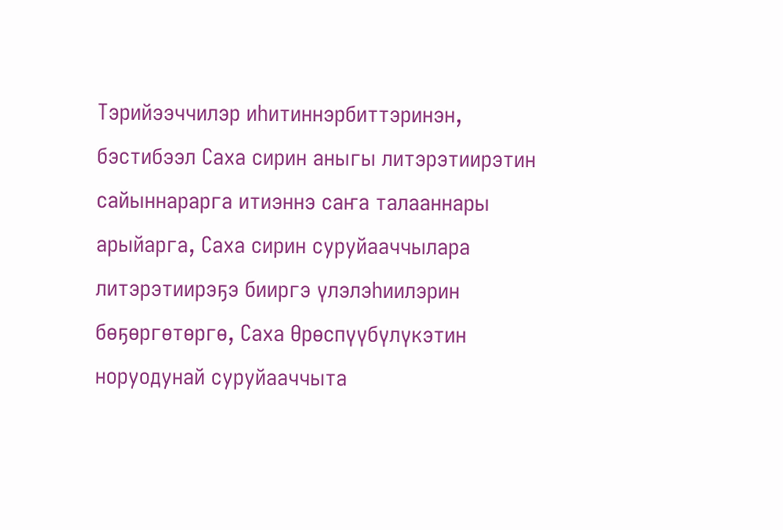Тэрийээччилэр иһитиннэрбиттэринэн, бэстибээл Саха сирин аныгы литэрэтиирэтин сайыннарарга итиэннэ саҥа талааннары арыйарга, Саха сирин суруйааччылара литэрэтиирэҕэ бииргэ үлэлэһиилэрин бөҕөргөтөргө, Саха Өрөспүүбүлүкэтин норуодунай суруйааччыта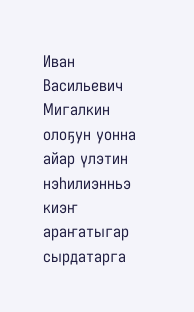Иван Васильевич Мигалкин олоҕун уонна айар үлэтин нэһилиэнньэ киэҥ араҥатыгар сырдатарга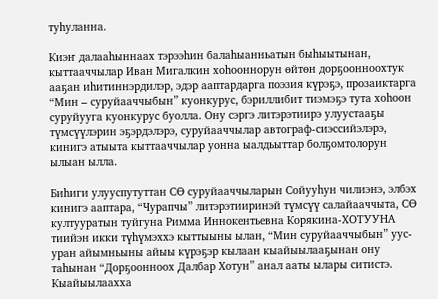туһуланна.

Киэҥ далааһыннаах тэрээһин балаһыанньатын быһыытынан, кыттааччылар Иван Мигалкин хоһооннорун өйтөн дорҕоонноохтук ааҕан иһитиннэрдилэр, эдэр ааптардарга поэзия күрэҕэ, прозаиктарга “Мин – суруйааччыбын” куонкурус, бэриллибит тиэмэҕэ тута хоһоон суруйууга куонкурус буолла. Ону сэргэ литэрэтиирэ улуустааҕы түмсүүлэрин эҕэрдэлэрэ, суруйааччылар автограф-сиэссийэлэрэ, кинигэ атыыта кыттааччылар уонна ыалдьыттар болҕомтолорун ылыан ылла.

Биһиги улууспутуттан СӨ суруйааччыларын Сойууһун чилиэнэ, элбэх кинигэ ааптара, “Чурапчы” литэрэтииринэй түмсүү салайааччыта, СӨ култууратын туйгуна Римма Иннокентьевна Корякина-ХОТУУНА тиийэн икки түһүмэххэ кыттыыны ылан, “Мин суруйааччыбын” уус-уран айымньыны айыы күрэҕэр кылаан кыайыылааҕынан ону таһынан “Дорҕоонноох Далбар Хотун” анал ааты ылары ситистэ. Кыайыылаахха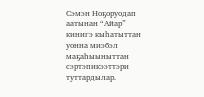Сэмэн Ноҕоруодап аатынан “Айар” кинигэ кыһатыттан уонна миэбэл маҕаһыыныттан сэртэпикээттэри туттардылар.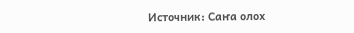Источник: Саҥа олох